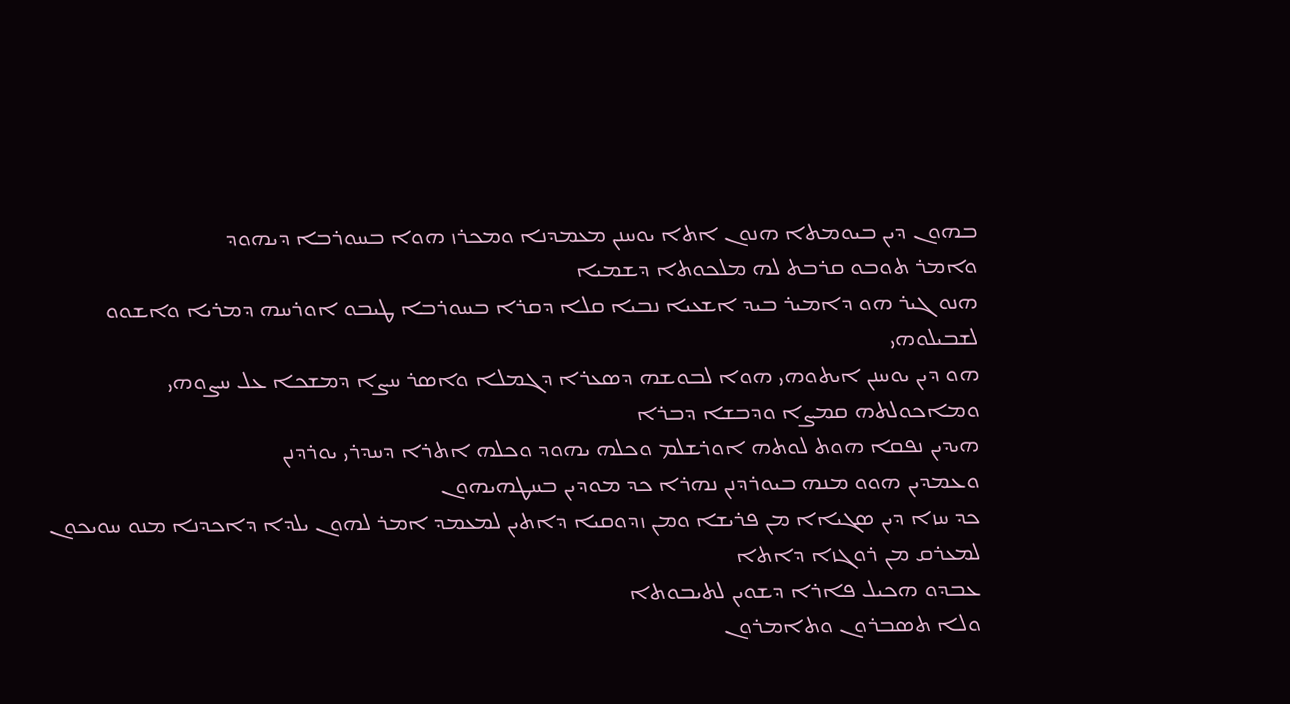ܒܗܘܢ ܕܝܢ ܒܝܘܡܬܐ ܗܢܘܢ ܐܬܐ ܝܘܚܢܢ ܡܥܡܕܢܐ ܘܡܟܪܙ ܗܘܐ ܒܚܘܪܒܐ ܕܝܗܘܕ
ܘܐܡܪ ܬܘܒܘ ܩܪܒܬ ܠܗ ܡܠܟܘܬܐ ܕܫܡܝܐ
ܗܢܘ ܓܝܪ ܗܘ ܕܐܡܝܪ ܒܝܕ ܐܫܥܝܐ ܢܒܝܐ ܩܠܐ ܕܩܪܐ ܒܚܘܪܒܐ ܛܝܒܘ ܐܘܪܚܗ ܕܡܪܝܐ ܘܐܫܘܘ ܠܫܒܝܠܘܗܝ
ܗܘ ܕܝܢ ܝܘܚܢܢ ܐܝܬܘܗܝ ܗܘܐ ܠܒܘܫܗ ܕܤܥܪܐ ܕܓܡܠܐ ܘܐܤܪ ܚܨܐ ܕܡܫܟܐ ܥܠ ܚܨܘܗܝ ܘܡܐܟܘܠܬܗ ܩܡܨܐ ܘܕܒܫܐ ܕܒܪܐ
ܗܝܕܝܢ ܢܦܩܐ ܗܘܬ ܠܘܬܗ ܐܘܪܫܠܡ ܘܟܠܗ ܝܗܘܕ ܘܟܠܗ ܐܬܪܐ ܕܚܕܪܝ ܝܘܪܕܢܢ
ܘܥܡܕܝܢ ܗܘܘ ܡܢܗ ܒܝܘܪܕܢܢ ܢܗܪܐ ܟܕ ܡܘܕܝܢ ܒܚܛܗܝܗܘܢ
ܟܕ ܚܙܐ ܕܝܢ ܤܓܝܐܐ ܡܢ ܦܪܝܫܐ ܘܡܢ ܙܕܘܩܝܐ ܕܐܬܝܢ ܠܡܥܡܕ ܐܡܪ ܠܗܘܢ ܝܠܕܐ ܕܐܟܕܢܐ ܡܢܘ ܚܘܝܟܘܢ ܠܡܥܪܩ ܡܢ ܪܘܓܙܐ ܕܐܬܐ
ܥܒܕܘ ܗܟܝܠ ܦܐܪܐ ܕܫܘܝܢ ܠܬܝܒܘܬܐ
ܘܠܐ ܬܤܒܪܘܢ ܘܬܐܡܪܘܢ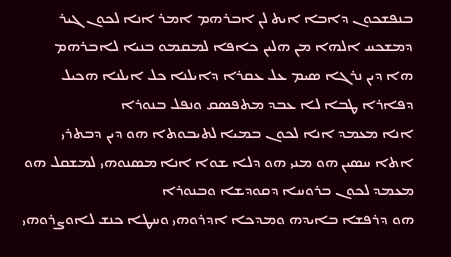ܒܢܦܫܟܘܢ ܕܐܒܐ ܐܝܬ ܠܢ ܐܒܪܗܡ ܐܡܪ ܐܢܐ ܠܟܘܢ ܓܝܪ ܕܡܫܟܚ ܐܠܗܐ ܡܢ ܗܠܝܢ ܟܐܦܐ ܠܡܩܡܘ ܒܢܝܐ ܠܐܒܪܗܡ
ܗܐ ܕܝܢ ܢܪܓܐ ܤܝܡ ܥܠ ܥܩܪܐ ܕܐܝܠܢܐ ܟܠ ܐܝܠܢܐ ܗܟܝܠ ܕܦܐܪܐ ܛܒܐ ܠܐ ܥܒܕ ܡܬܦܤܩ ܘܢܦܠ ܒܢܘܪܐ
ܐܢܐ ܡܥܡܕ ܐܢܐ ܠܟܘܢ ܒܡܝܐ ܠܬܝܒܘܬܐ ܗܘ ܕܝܢ ܕܒܬܪܝ ܐܬܐ ܚܤܝܢ ܗܘ ܡܢܝ ܗܘ ܕܠܐ ܫܘܐ ܐܢܐ ܡܤܢܘܗܝ ܠܡܫܩܠ ܗܘ ܡܥܡܕ ܠܟܘܢ ܒܪܘܚܐ ܕܩܘܕܫܐ ܘܒܢܘܪܐ
ܗܘ ܕܪܦܫܐ ܒܐܝܕܗ ܘܡܕܟܐ ܐܕܪܘܗܝ ܘܚܛܐ ܟܢܫ ܠܐܘܨܪܘܗܝ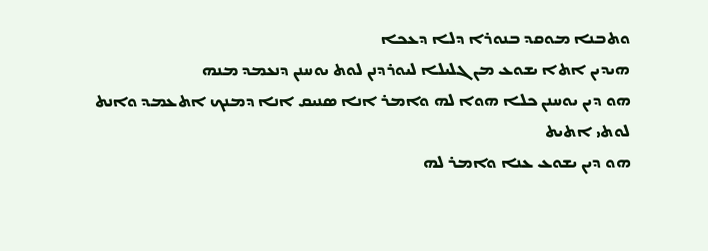ܘܬܒܢܐ ܡܘܩܕ ܒܢܘܪܐ ܕܠܐ ܕܥܟܐ
ܗܝܕܝܢ ܐܬܐ ܝܫܘܥ ܡܢ ܓܠܝܠܐ ܠܝܘܪܕܢܢ ܠܘܬ ܝܘܚܢܢ ܕܢܥܡܕ ܡܢܗ
ܗܘ ܕܝܢ ܝܘܚܢܢ ܟܠܐ ܗܘܐ ܠܗ ܘܐܡܪ ܐܢܐ ܤܢܝܩ ܐܢܐ ܕܡܢܟ ܐܬܥܡܕ ܘܐܢܬ ܠܘܬܝ ܐܬܝܬ
ܗܘ ܕܝܢ ܝܫܘܥ ܥܢܐ ܘܐܡܪ ܠܗ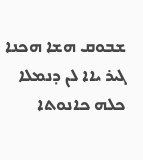ܫܒܘܩ ܗܫܐ ܗܟܢܐ ܓܝܪ ܝܐܐ ܠܢ ܕܢܡܠܐ ܟܠܗ ܟܐܢܘܬܐ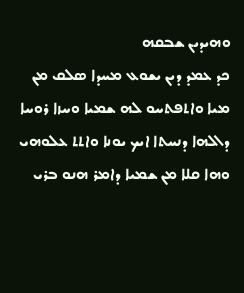ܘܗܝܕܝܢ ܫܒܩܗ
ܟܕ ܥܡܕ ܕܝܢ ܝܫܘܥ ܡܚܕܐ ܤܠܩ ܡܢ ܡܝܐ ܘܐܬܦܬܚܘ ܠܗ ܫܡܝܐ ܘܚܙܐ ܪܘܚܐ ܕܐܠܗܐ ܕܢܚܬܐ ܐܝܟ ܝܘܢܐ ܘܐܬܬ ܥܠܘܗܝ
ܘܗܐ ܩܠܐ ܡܢ ܫܡܝܐ ܕܐܡܪ ܗܢܘ ܒܪܝ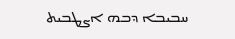ܚܒܝܒܐ ܕܒܗ ܐܨܛܒܝܬ